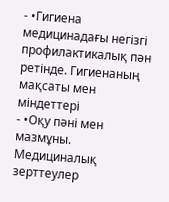- •Гигиена медицинадағы негізгі профилактикалық пән ретінде. Гигиенаның мақсаты мен міндеттері
- •Оқу пәні мен мазмұны. Медициналық зерттеулер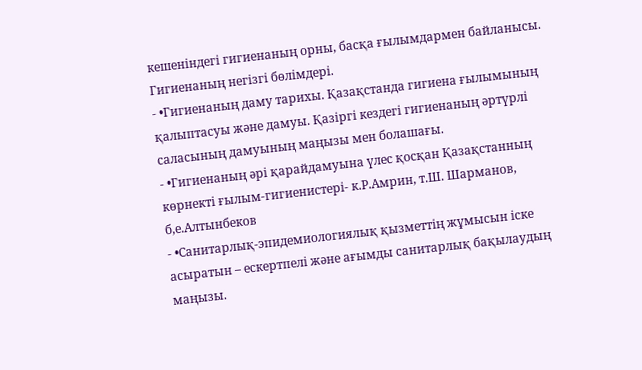кешеніндегі гигиенаның орны, басқа ғылымдармен байланысы. Гигиенаның негізгі бөлімдері.
- •Гигиенаның даму тарихы. Қазақстанда гигиена ғылымының қалыптасуы және дамуы. Қазіргі кездегі гигиенаның әртүрлі саласының дамуының маңызы мен болашағы.
- •Гигиенаның әрі қарайдамуына үлес қосқан Қазақстанның көрнекті ғылым-гигиенистері- к.Р.Амрин, т.Ш. Шарманов, б,е.Алтынбеков
- •Санитарлық-эпидемиологиялық қызметтің жұмысын іске асыратын – ескертпелі және ағымды санитарлық бақылаудың маңызы.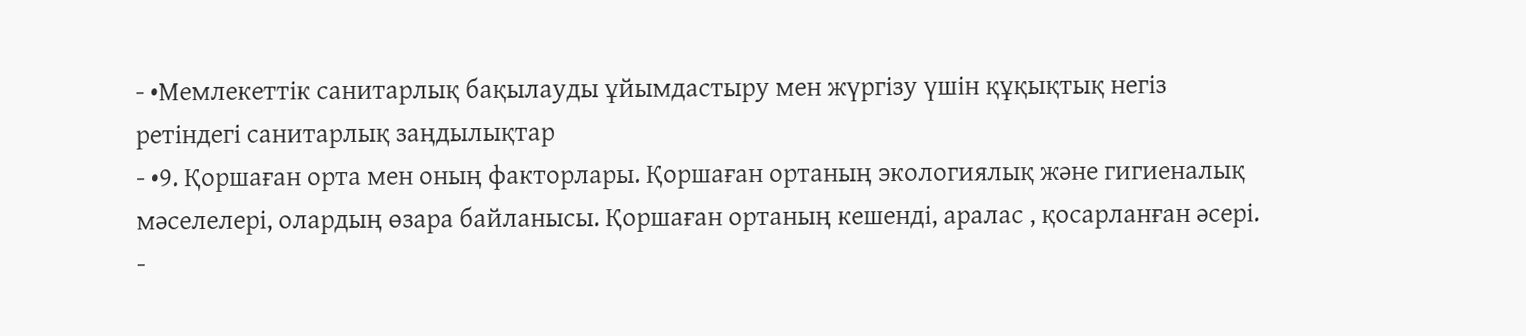- •Мемлекеттік санитарлық бақылауды ұйымдастыру мен жүргізу үшін құқықтық негіз ретіндегі санитарлық заңдылықтар
- •9. Қоршаған орта мен оның факторлары. Қоршаған ортаның экологиялық және гигиеналық мәселелері, олардың өзара байланысы. Қоршаған ортаның кешенді, аралас , қосарланған әсері.
-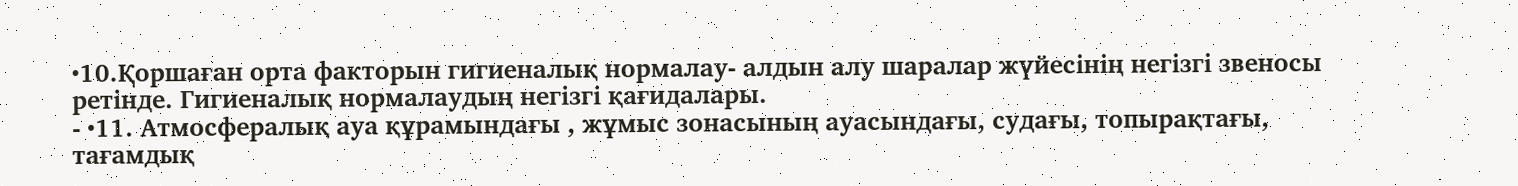•10.Қоршаған орта факторын гигиеналық нормалау- алдын алу шаралар жүйесінің негізгі звеносы ретінде. Гигиеналық нормалаудың негізгі қағидалары.
- •11. Атмосфералық ауа құрамындағы , жұмыс зонасының ауасындағы, судағы, топырақтағы, тағамдық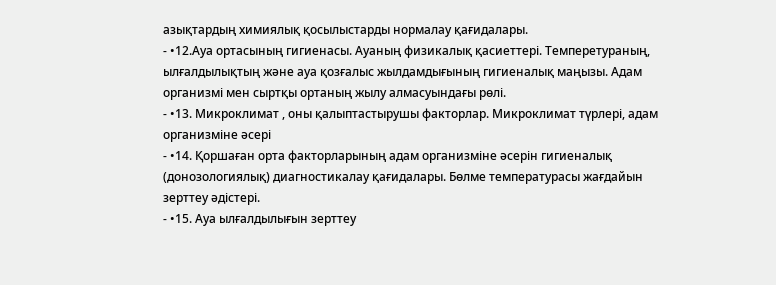азықтардың химиялық қосылыстарды нормалау қағидалары.
- •12.Ауа ортасының гигиенасы. Ауаның физикалық қасиеттері. Темперетураның, ылғалдылықтың және ауа қозғалыс жылдамдығының гигиеналық маңызы. Адам организмі мен сыртқы ортаның жылу алмасуындағы рөлі.
- •13. Микроклимат , оны қалыптастырушы факторлар. Микроклимат түрлері, адам организміне әсері
- •14. Қоршаған орта факторларының адам организміне әсерін гигиеналық (донозологиялық) диагностикалау қағидалары. Бөлме температурасы жағдайын зерттеу әдістері.
- •15. Ауа ылғалдылығын зерттеу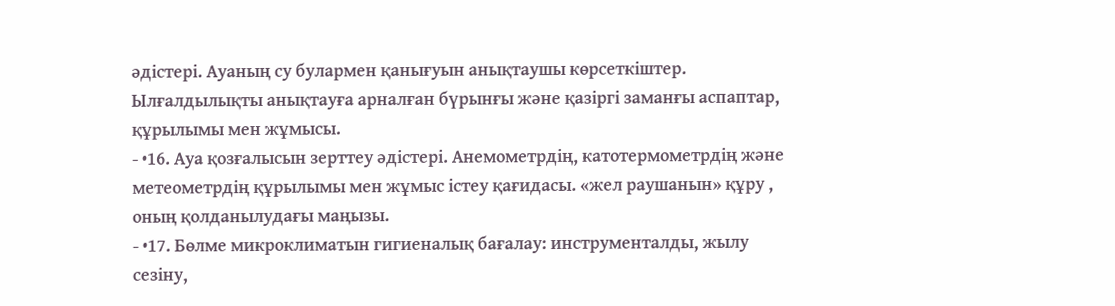әдістері. Ауаның су булармен қанығуын анықтаушы көрсеткіштер. Ылғалдылықты анықтауға арналған бүрынғы және қазіргі заманғы аспаптар, құрылымы мен жұмысы.
- •16. Ауа қозғалысын зерттеу әдістері. Анемометрдің, катотермометрдің және метеометрдің құрылымы мен жұмыс істеу қағидасы. «жел раушанын» құру , оның қолданылудағы маңызы.
- •17. Бөлме микроклиматын гигиеналық бағалау: инструменталды, жылу сезіну,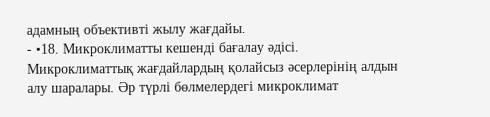адамның объективті жылу жағдайы.
- •18. Микроклиматты кешенді бағалау әдісі. Микроклиматтық жағдайлардың қолайсыз әсерлерінің алдын алу шаралары. Әр түрлі бөлмелердегі микроклимат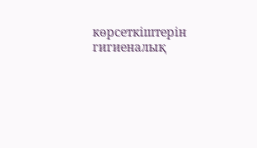көрсеткіштерін гигиеналық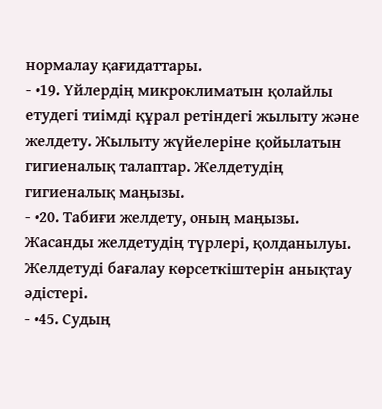нормалау қағидаттары.
- •19. Үйлердің микроклиматын қолайлы етудегі тиімді құрал ретіндегі жылыту және желдету. Жылыту жүйелеріне қойылатын гигиеналық талаптар. Желдетудің гигиеналық маңызы.
- •20. Табиғи желдету, оның маңызы. Жасанды желдетудің түрлері, қолданылуы. Желдетуді бағалау көрсеткіштерін анықтау әдістері.
- •45. Судың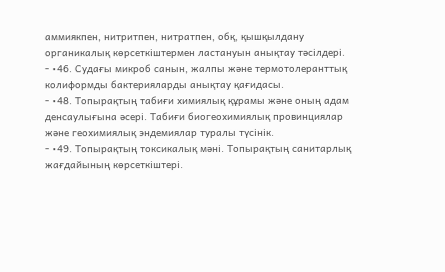аммиякпен, нитритпен, нитратпен, обқ, қышқылдану органикалық көрсеткіштермен ластануын анықтау тәсілдері.
- •46. Судағы микроб санын, жалпы және термотолеранттық колиформды бактерияларды анықтау қағидасы.
- •48. Топырақтың табиғи химиялық құрамы және оның адам денсаулығына әсері. Табиғи биогеохимиялық провинциялар және геохимиялық эндемиялар туралы түсінік.
- •49. Топырақтың токсикалық мәні. Топырақтың санитарлық жағдайының көрсеткіштері.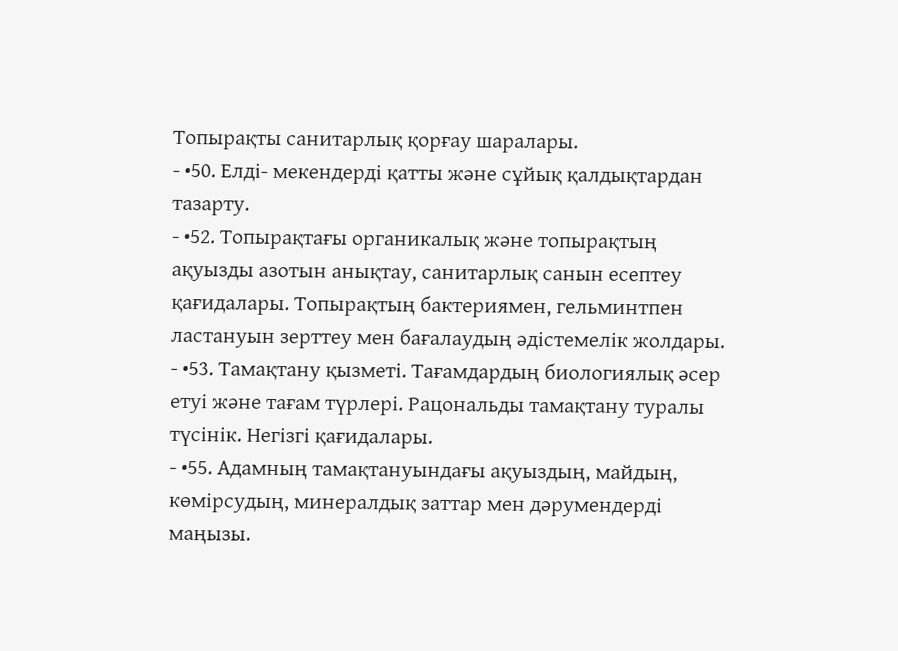Топырақты санитарлық қорғау шаралары.
- •50. Елді- мекендерді қатты және сұйық қалдықтардан тазарту.
- •52. Топырақтағы органикалық және топырақтың ақуызды азотын анықтау, санитарлық санын есептеу қағидалары. Топырақтың бактериямен, гельминтпен ластануын зерттеу мен бағалаудың әдістемелік жолдары.
- •53. Тамақтану қызметі. Тағамдардың биологиялық әсер етуі және тағам түрлері. Рацональды тамақтану туралы түсінік. Негізгі қағидалары.
- •55. Адамның тамақтануындағы ақуыздың, майдың, көмірсудың, минералдық заттар мен дәрумендерді маңызы.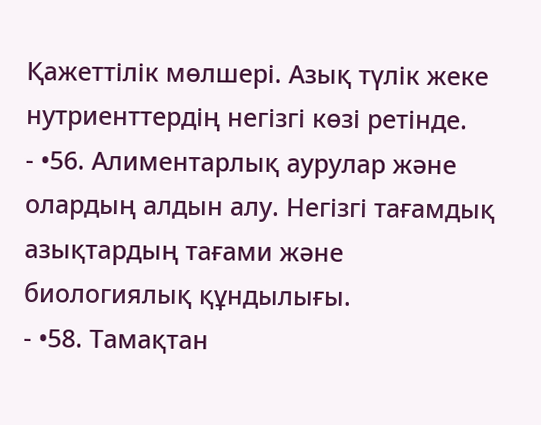Қажеттілік мөлшері. Азық түлік жеке нутриенттердің негізгі көзі ретінде.
- •56. Алиментарлық аурулар және олардың алдын алу. Негізгі тағамдық азықтардың тағами және биологиялық құндылығы.
- •58. Тамақтан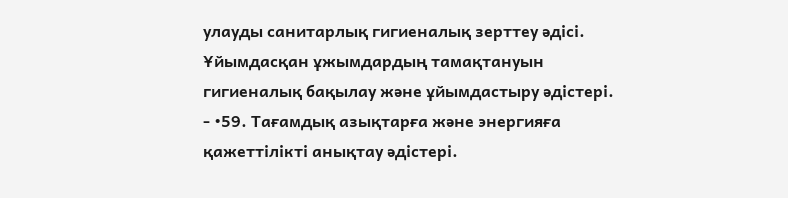улауды санитарлық гигиеналық зерттеу әдісі. Ұйымдасқан ұжымдардың тамақтануын гигиеналық бақылау және ұйымдастыру әдістері.
- •59. Тағамдық азықтарға және энергияға қажеттілікті анықтау әдістері.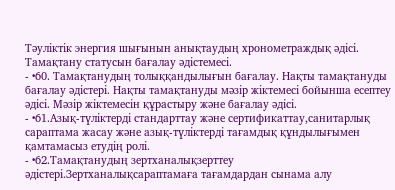Тәуліктік энергия шығынын анықтаудың хронометраждық әдісі. Тамақтану статусын бағалау әдістемесі.
- •60. Тамақтанудың толыққандылығын бағалау. Нақты тамақтануды бағалау әдістері. Нақты тамақтануды мәзір жіктемесі бойынша есептеу әдісі. Мәзір жіктемесін құрастыру және бағалау әдісі.
- •61.Азық-түліктерді стандарттау және сертификаттау,санитарлық сараптама жасау және азық-түліктерді тағамдық құндылығымен қамтамасыз етудің ролі.
- •62.Тамақтанудың зертханалықзерттеу әдістері.Зертханалықсараптамаға тағамдардан сынама алу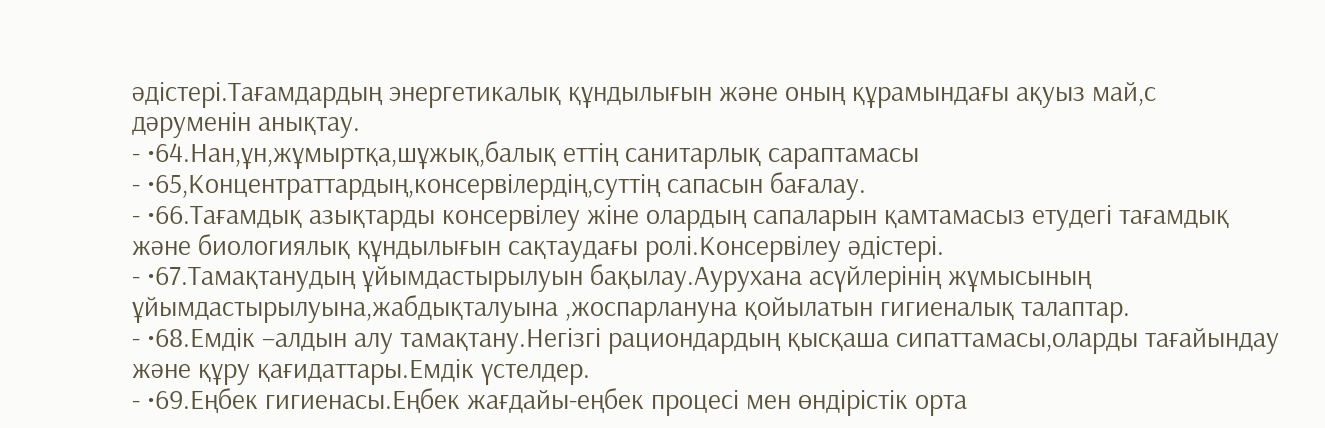әдістері.Тағамдардың энергетикалық құндылығын және оның құрамындағы ақуыз май,с дәруменін анықтау.
- •64.Нан,ұн,жұмыртқа,шұжық,балық еттің санитарлық сараптамасы
- •65,Концентраттардың,консервілердің,суттің сапасын бағалау.
- •66.Тағамдық азықтарды консервілеу жіне олардың сапаларын қамтамасыз етудегі тағамдық және биологиялық құндылығын сақтаудағы ролі.Консервілеу әдістері.
- •67.Тамақтанудың ұйымдастырылуын бақылау.Аурухана асүйлерінің жұмысының ұйымдастырылуына,жабдықталуына ,жоспарлануна қойылатын гигиеналық талаптар.
- •68.Емдік –алдын алу тамақтану.Негізгі рациондардың қысқаша сипаттамасы,оларды тағайындау және құру қағидаттары.Емдік үстелдер.
- •69.Еңбек гигиенасы.Еңбек жағдайы-еңбек процесі мен өндірістік орта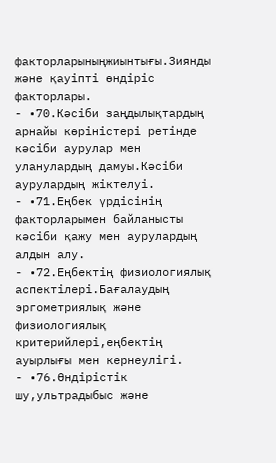факторларыныңжиынтығы.Зиянды және қауіпті өндіріс факторлары.
- •70.Кәсіби заңдылықтардың арнайы көріністері ретінде кәсіби аурулар мен уланулардың дамуы.Кәсіби аурулардың жіктелуі.
- •71.Еңбек үрдісінің факторларымен байланысты кәсіби қажу мен аурулардың алдын алу.
- •72.Еңбектің физиологиялық аспектілері.Бағалаудың эргометриялық және физиологиялық критерийлері,еңбектің ауырлығы мен кернеулігі.
- •76.Өндірістік шу,ультрадыбыс және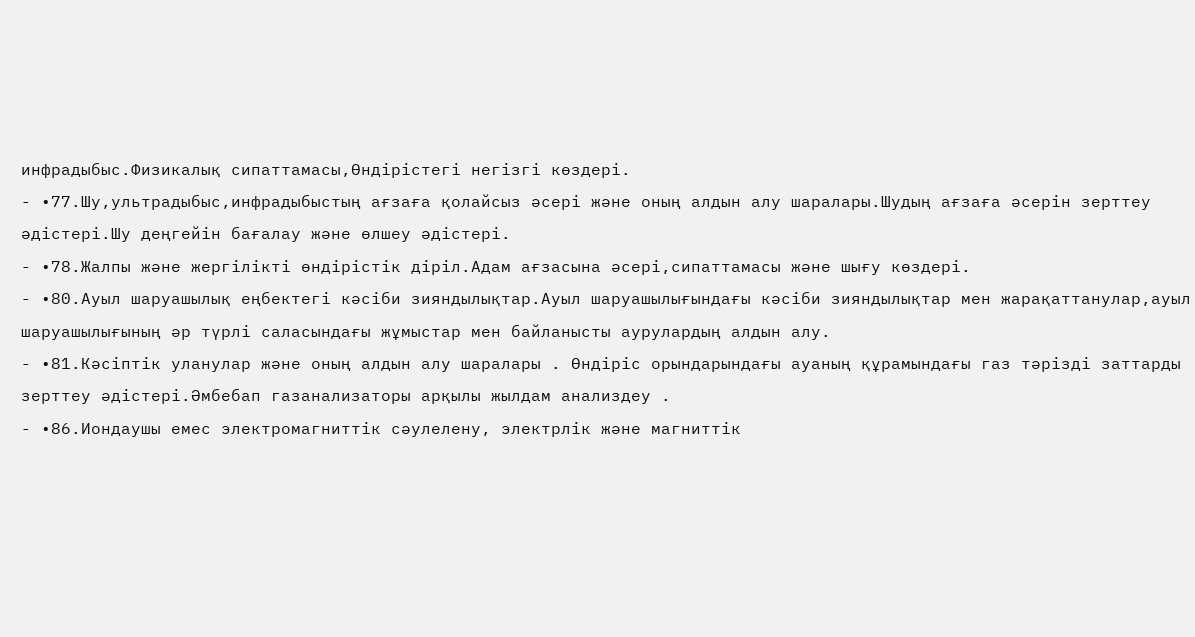инфрадыбыс.Физикалық сипаттамасы,Өндірістегі негізгі көздері.
- •77.Шу,ультрадыбыс,инфрадыбыстың ағзаға қолайсыз әсері және оның алдын алу шаралары.Шудың ағзаға әсерін зерттеу әдістері.Шу деңгейін бағалау және өлшеу әдістері.
- •78.Жалпы және жергілікті өндірістік діріл.Адам ағзасына әсері,сипаттамасы және шығу көздері.
- •80.Ауыл шаруашылық еңбектегі кәсіби зияндылықтар.Ауыл шаруашылығындағы кәсіби зияндылықтар мен жарақаттанулар,ауыл шаруашылығының әр түрлі саласындағы жұмыстар мен байланысты аурулардың алдын алу.
- •81.Кәсіптік уланулар және оның алдын алу шаралары . Өндіріс орындарындағы ауаның құрамындағы газ тәрізді заттарды зерттеу әдістері.Әмбебап газанализаторы арқылы жылдам анализдеу .
- •86.Иондаушы емес электромагниттік сәулелену, электрлік және магниттік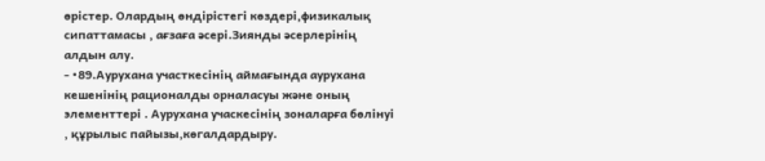өрістер. Олардың өндірістегі көздері,физикалық сипаттамасы , ағзаға әсері.Зиянды әсерлерінің алдын алу.
- •89.Аурухана участкесінің аймағында аурухана кешенінің рационалды орналасуы және оның элементтері . Аурухана учаскесінің зоналарға бөлінуі , құрылыс пайызы,көгалдардыру.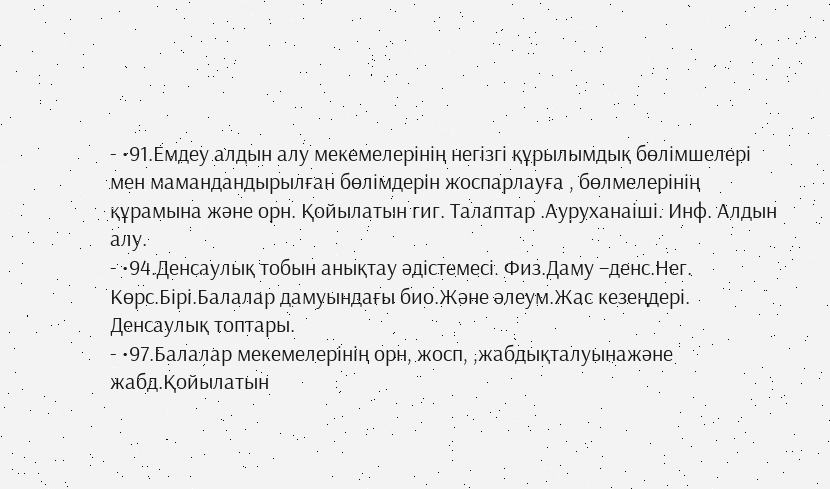- •91.Емдеу алдын алу мекемелерінің негізгі құрылымдық бөлімшелері мен мамандандырылған бөлімдерін жоспарлауға , бөлмелерінің құрамына және орн. Қойылатын гиг. Талаптар .Ауруханаіші. Инф. Алдын алу.
- •94.Денсаулық тобын анықтау әдістемесі. Физ.Даму –денс.Нег. Көрс.Бірі.Балалар дамуындағы био.Және әлеум.Жас кезеңдері. Денсаулық топтары.
- •97.Балалар мекемелерінің орн, жосп, ,жабдықталуынажәне жабд.Қойылатын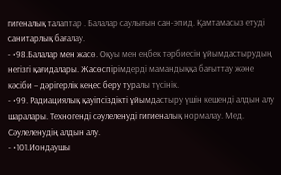гигеналық талаптар . Балалар саулығын сан-эпид. Қамтамасыз етуді санитарлық бағалау.
- •98.Балалар мен жасө. Оқуы мен еңбек тәрбиесін ұйымдастырудың негізгі қағидалары. Жасөспірімдерді мамандыққа бағыттау және кәсіби – дәрігерлік кеңес беру туралы түсінік.
- •99. Радиациялық қауіпсіздікті ұйымдастыру үшін кешенді алдын алу шаралары. Техногенді сәулеленуді гигиеналық нормалау. Мед. Сәулеленудің алдын алу.
- •101.Иондаушы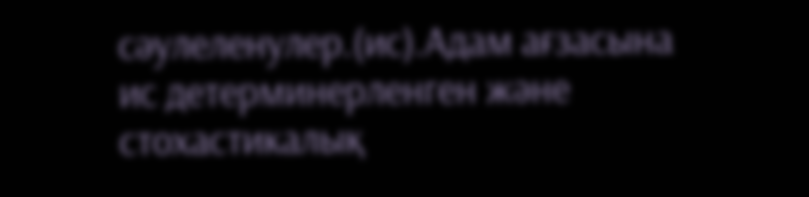сәулеленулер.(ис).Адам ағзасына ис детерминерленген және стохастикалық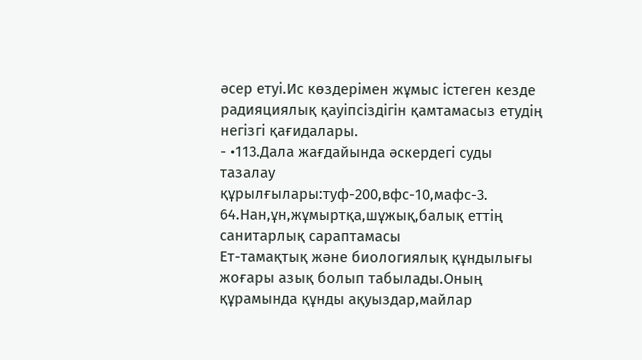әсер етуі.Ис көздерімен жұмыс істеген кезде радияциялық қауіпсіздігін қамтамасыз етудің негізгі қағидалары.
- •113.Дала жағдайында әскердегі суды тазалау құрылғылары:туф-200,вфс-10,мафс-3.
64.Нан,ұн,жұмыртқа,шұжық,балық еттің санитарлық сараптамасы
Ет-тамақтық және биологиялық құндылығы жоғары азық болып табылады.Оның құрамында құнды ақуыздар,майлар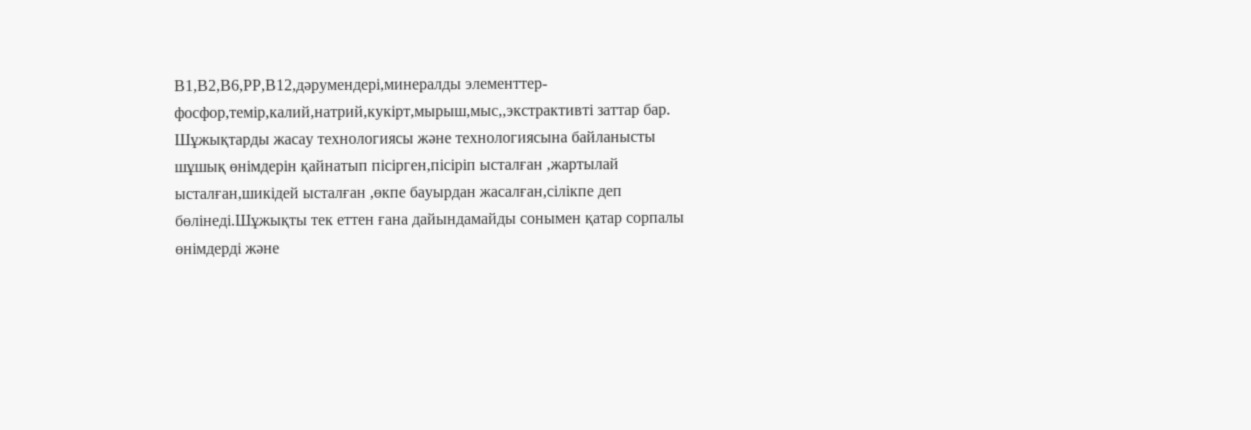В1,В2,В6,РР,В12,дәрумендері,минералды элементтер-фосфор,темір,калий,натрий,кукірт,мырыш,мыс,,экстрактивті заттар бар.
Шұжықтарды жасау технологиясы және технологиясына байланысты шұшық өнімдерін қайнатып пісірген,пісіріп ысталған ,жартылай ысталған,шикідей ысталған ,өкпе бауырдан жасалған,сілікпе деп бөлінеді.Шұжықты тек еттен ғана дайындамайды сонымен қатар сорпалы өнімдерді және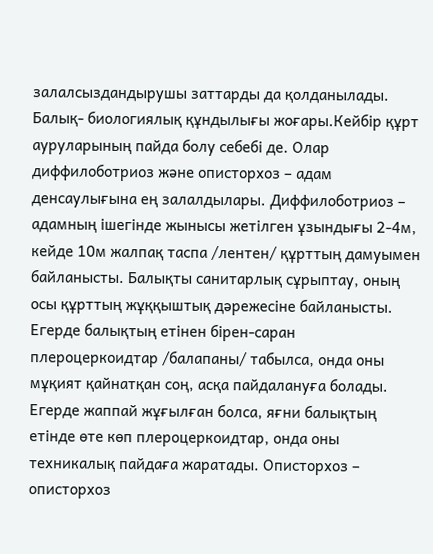залалсыздандырушы заттарды да қолданылады.
Балық- биологиялық құндылығы жоғары.Кейбір құрт ауруларының пайда болу себебі де. Олар диффилоботриоз және описторхоз – адам денсаулығына ең залалдылары. Диффилоботриоз – адамның ішегінде жынысы жетілген ұзындығы 2-4м, кейде 10м жалпақ таспа /лентен/ құрттың дамуымен байланысты. Балықты санитарлық сұрыптау, оның осы құрттың жұққыштық дәрежесіне байланысты. Егерде балықтың етінен бірен-саран плероцеркоидтар /балапаны/ табылса, онда оны мұқият қайнатқан соң, асқа пайдалануға болады. Егерде жаппай жұғылған болса, яғни балықтың етінде өте көп плероцеркоидтар, онда оны техникалық пайдаға жаратады. Описторхоз – описторхоз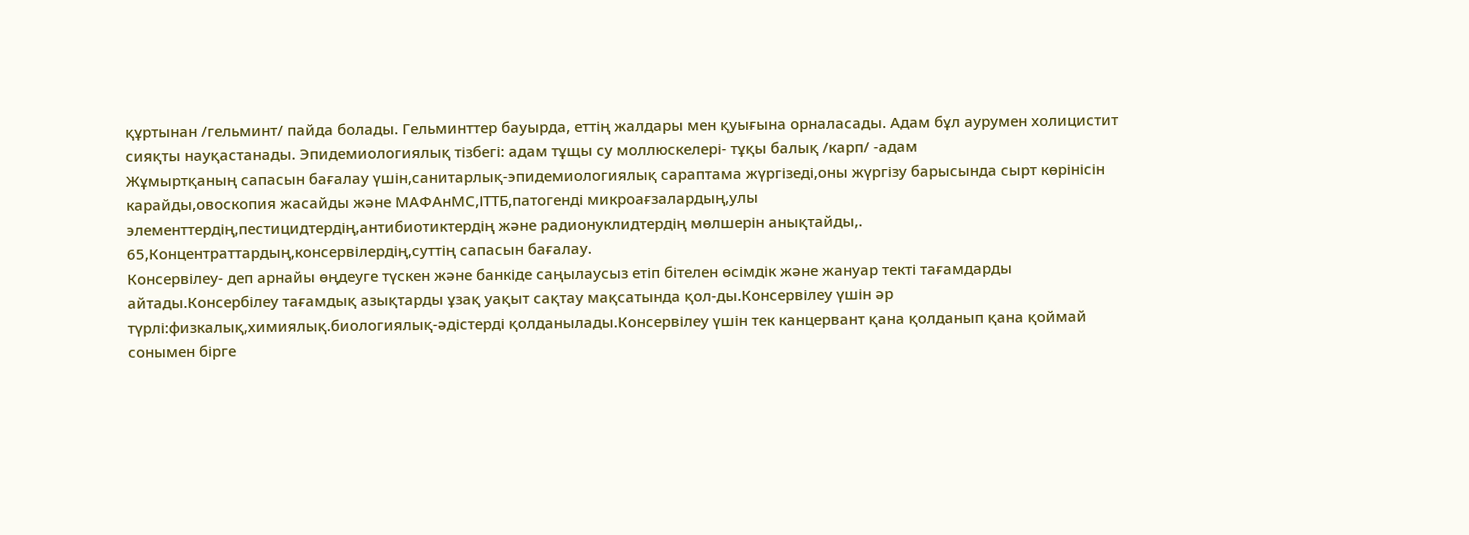құртынан /гельминт/ пайда болады. Гельминттер бауырда, еттің жалдары мен қуығына орналасады. Адам бұл аурумен холицистит сияқты науқастанады. Эпидемиологиялық тізбегі: адам тұщы су моллюскелері- тұқы балық /карп/ -адам
Жұмыртқаның сапасын бағалау үшін,санитарлық-эпидемиологиялық сараптама жүргізеді,оны жүргізу барысында сырт көрінісін карайды,овоскопия жасайды және МАФАнМС,ІТТБ,патогенді микроағзалардың,улы элементтердің,пестицидтердің,антибиотиктердің және радионуклидтердің мөлшерін анықтайды,.
65,Концентраттардың,консервілердің,суттің сапасын бағалау.
Консервілеу- деп арнайы өңдеуге түскен және банкіде саңылаусыз етіп бітелен өсімдік және жануар текті тағамдарды айтады.Консербілеу тағамдық азықтарды ұзақ уақыт сақтау мақсатында қол-ды.Консервілеу үшін әр түрлі:физкалық,химиялық.биологиялық-әдістерді қолданылады.Консервілеу үшін тек канцервант қана қолданып қана қоймай сонымен бірге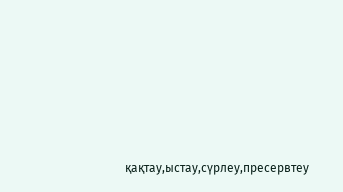қақтау,ыстау,сүрлеу,пресервтеу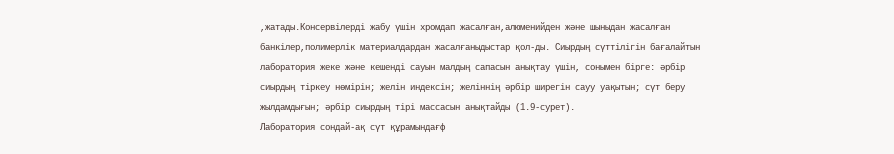,жатады.Консервілерді жабу үшін хромдап жасалған,алюменийден және шыныдан жасалған банкілер,полимерлік материалдардан жасалғаныдыстар қол-ды. Сиырдың сүттілігін бағалайтын лаборатория жеке және кешенді сауын малдың сапасын анықтау үшін, сонымен бірге: әрбір сиырдың тіркеу нөмірін; желін индексін; желіннің әрбір ширегін сауу уақытын; сүт беру жылдамдығын; әрбір сиырдың тірі массасын анықтайды (1.9-сурет).
Лаборатория сондай-ақ сүт құрамындағф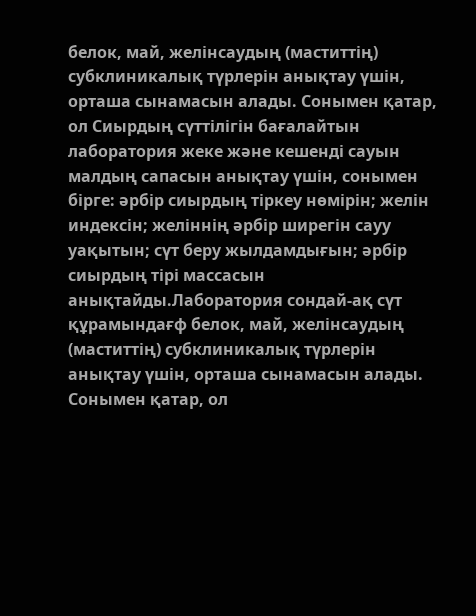белок, май, желінсаудың (маститтің) субклиникалық түрлерін анықтау үшін, орташа сынамасын алады. Сонымен қатар, ол Сиырдың сүттілігін бағалайтын лаборатория жеке және кешенді сауын малдың сапасын анықтау үшін, сонымен бірге: әрбір сиырдың тіркеу нөмірін; желін индексін; желіннің әрбір ширегін сауу уақытын; сүт беру жылдамдығын; әрбір сиырдың тірі массасын анықтайды.Лаборатория сондай-ақ сүт құрамындағф белок, май, желінсаудың (маститтің) субклиникалық түрлерін анықтау үшін, орташа сынамасын алады. Сонымен қатар, ол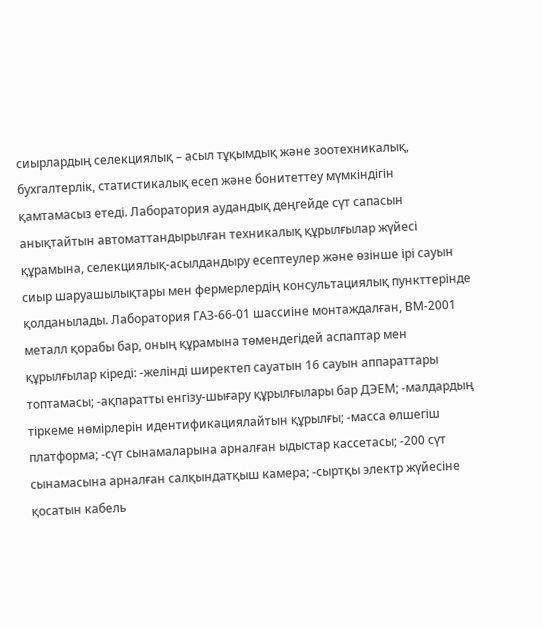сиырлардың селекциялық – асыл тұқымдық және зоотехникалық, бухгалтерлік, статистикалық есеп және бонитеттеу мүмкіндігін қамтамасыз етеді. Лаборатория аудандық деңгейде сүт сапасын анықтайтын автоматтандырылған техникалық құрылғылар жүйесі құрамына, селекциялық-асылдандыру есептеулер және өзінше ірі сауын сиыр шаруашылықтары мен фермерлердің консультациялық пункттерінде қолданылады. Лаборатория ГАЗ-66-01 шассиіне монтаждалған, ВМ-2001 металл қорабы бар, оның құрамына төмендегідей аспаптар мен құрылғылар кіреді: -желінді ширектеп сауатын 16 сауын аппараттары топтамасы; -ақпаратты енгізу-шығару құрылғылары бар ДЭЕМ; -малдардың тіркеме нөмірлерін идентификациялайтын құрылғы; -масса өлшегіш платформа; -сүт сынамаларына арналған ыдыстар кассетасы; -200 сүт сынамасына арналған салқындатқыш камера; -сыртқы электр жүйесіне қосатын кабель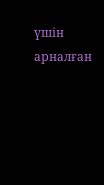үшін арналған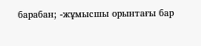барабан; -жұмысшы орынтағы бар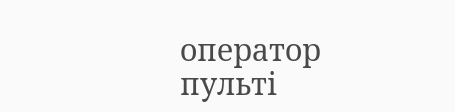оператор пульті